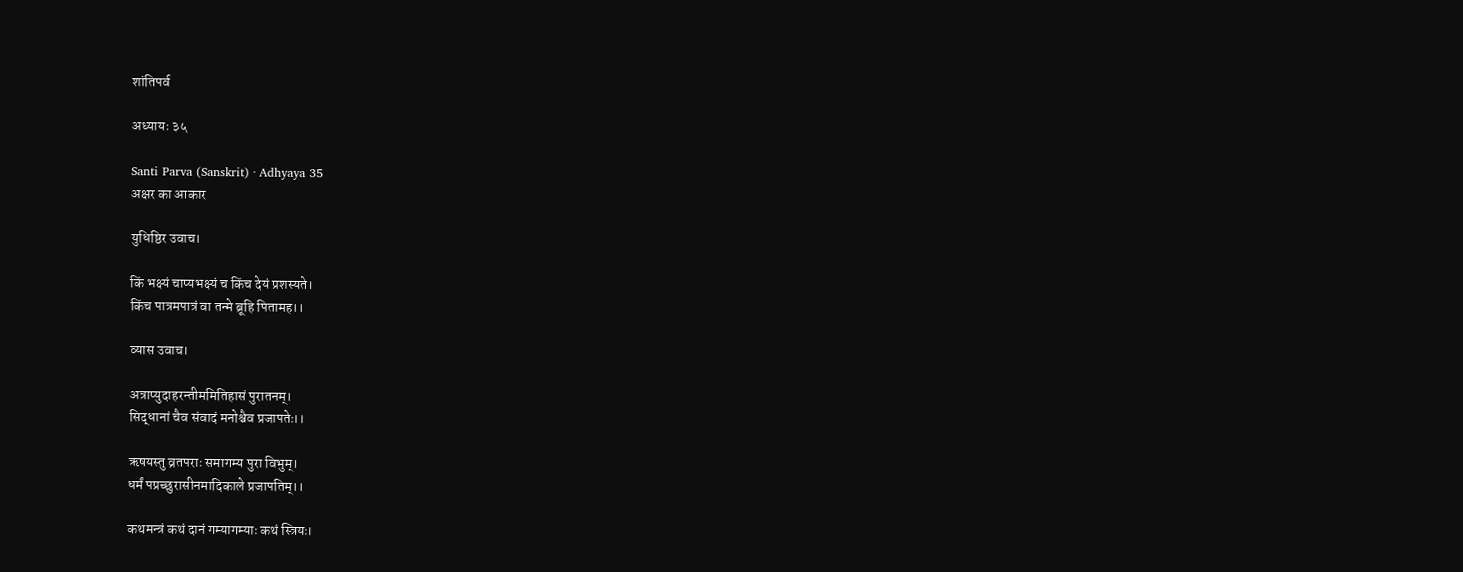शांतिपर्व

अध्यायः ३५

Santi Parva (Sanskrit) · Adhyaya 35
अक्षर का आकार

युधिष्ठिर उवाच।

किं भक्ष्यं चाप्यभक्ष्यं च किंच देयं प्रशस्यते।
किंच पात्रमपात्रं वा तन्मे ब्रूहि पितामह।।

व्यास उवाच।

अत्राप्युदाहरन्तीममितिहासं पुरातनम्।
सिद्धानां चैव संवादं मनोश्चैव प्रजापतेः।।

ऋषयस्तु व्रतपराः समागम्य पुरा विभुम्।
धर्मं पप्रच्छुरासीनमादिकाले प्रजापतिम्।।

कथमन्त्रं कथं दानं गम्यागम्याः कथं स्त्रियः।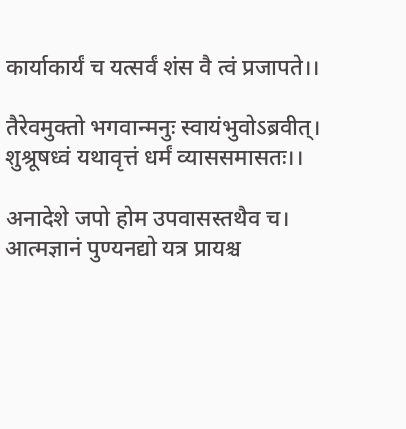कार्याकार्यं च यत्सर्वं शंस वै त्वं प्रजापते।।

तैरेवमुक्तो भगवान्मनुः स्वायंभुवोऽब्रवीत्।
शुश्रूषध्वं यथावृत्तं धर्मं व्याससमासतः।।

अनादेशे जपो होम उपवासस्तथैव च।
आत्मज्ञानं पुण्यनद्यो यत्र प्रायश्च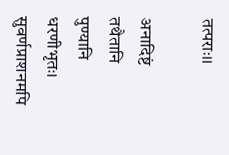तत्पराः।।

अनादिष्टं तथैतानि पुण्यानि धरणीभृतः।
सुवर्णप्राशनमपि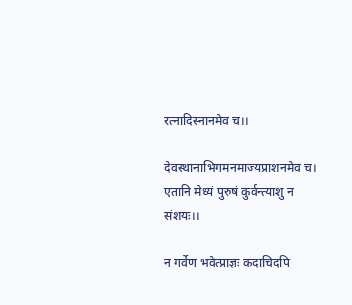रत्नादिस्नानमेव च।।

देवस्थानाभिगमनमाज्यप्राशनमेव च।
एतानि मेध्यं पुरुषं कुर्वन्त्याशु न संशयः।।

न गर्वेण भवेत्प्राज्ञः कदाचिदपि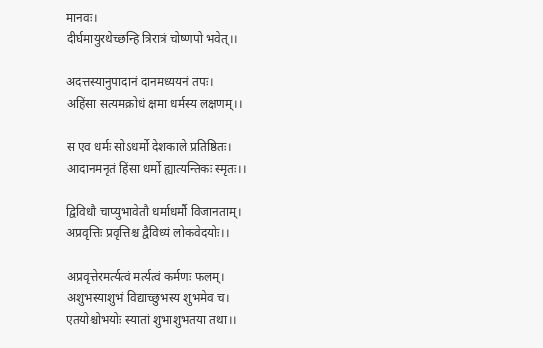मानवः।
दीर्घमायुरथेच्छन्हि त्रिरात्रं चोष्णपो भवेत्।।

अदत्तस्यानुपादानं दानमध्ययनं तपः।
अहिंसा सत्यमक्रोधं क्षमा धर्मस्य लक्षणम्।।

स एव धर्मः सोऽधर्मो देशकाले प्रतिष्ठितः।
आदानमनृतं हिंसा धर्मो ह्यात्यन्तिकः स्मृतः।।

द्विविधौ चाप्युभावेतौ धर्माधर्मौ विजानताम्।
अप्रवृत्तिः प्रवृत्तिश्च द्वैविध्यं लोकवेदयोः।।

अप्रवृत्तेरमर्त्यत्वं मर्त्यत्वं कर्मणः फलम्।
अशुभस्याशुभं विद्याच्छुभस्य शुभमेव च।
एतयोश्चोभयोः स्यातां शुभाशुभतया तथा।।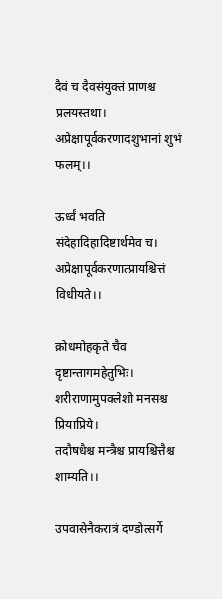दैवं च दैवसंयुक्तं प्राणश्च प्रलयस्तथा।
अप्रेक्षापूर्वकरणादशुभानां शुभं फलम्।।

ऊर्ध्वं भवति संदेहादिहादिष्टार्थमेव च।
अप्रेक्षापूर्वकरणात्प्रायश्चित्तं विधीयते।।

क्रोधमोहकृते चैव दृष्टान्तागमहेतुभिः।
शरीराणामुपक्लेशो मनसश्च प्रियाप्रिये।
तदौषधैश्च मन्त्रैश्च प्रायश्चित्तैश्च शाम्यति।।

उपवासेनैकरात्रं दण्डोत्सर्गे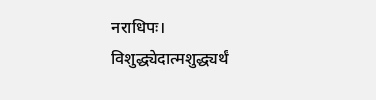नराधिपः।
विशुद्ध्येदात्मशुद्ध्यर्थं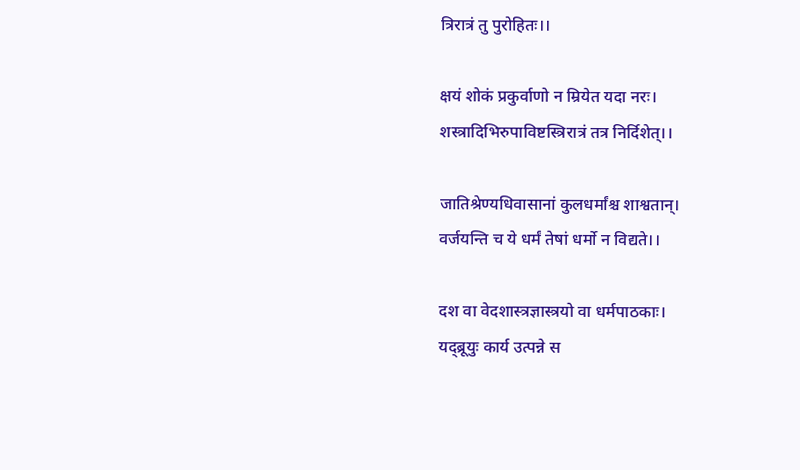त्रिरात्रं तु पुरोहितः।।

क्षयं शोकं प्रकुर्वाणो न म्रियेत यदा नरः।
शस्त्रादिभिरुपाविष्टस्त्रिरात्रं तत्र निर्दिशेत्।।

जातिश्रेण्यधिवासानां कुलधर्मांश्च शाश्वतान्।
वर्जयन्ति च ये धर्मं तेषां धर्मो न विद्यते।।

दश वा वेदशास्त्रज्ञास्त्रयो वा धर्मपाठकाः।
यद्ब्रूयुः कार्य उत्पन्ने स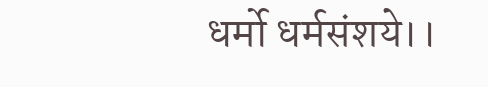धर्मो धर्मसंशये।।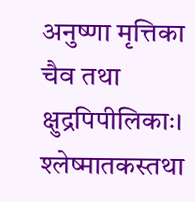अनुष्णा मृत्तिका चैव तथा क्षुद्रपिपीलिकाः।
श्लेष्मातकस्तथा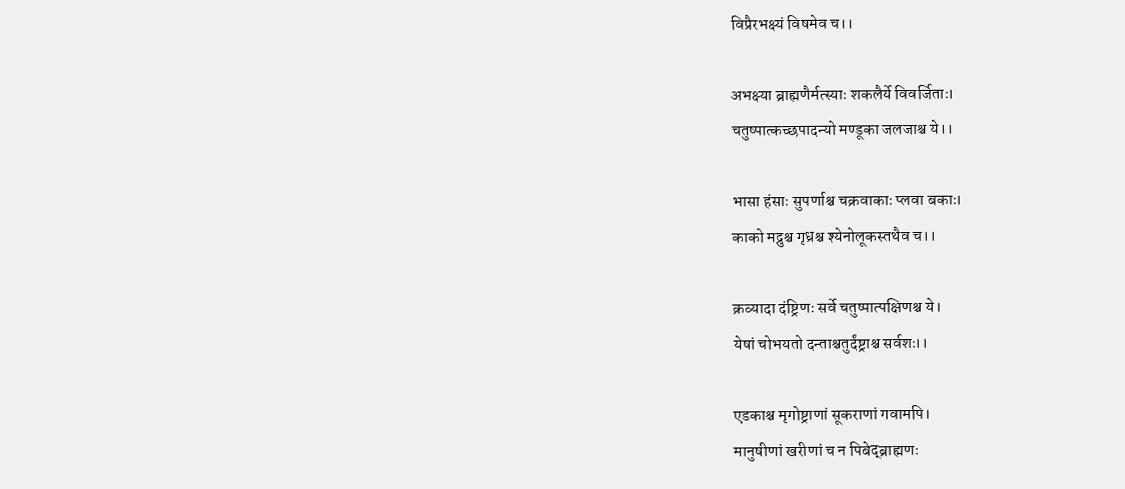विप्रैरभक्ष्यं विषमेव च।।

अभक्ष्या ब्राह्मणैर्मत्स्याः शकलैर्ये विवर्जिताः।
चतुष्पात्कच्छपादन्यो मण्डूका जलजाश्च ये।।

भासा हंसाः सुपर्णाश्च चक्रवाकाः प्लवा बकाः।
काको मद्रुश्च गृध्रश्च श्येनोलूकस्तथैव च।।

क्रव्यादा दंष्ट्रिणः सर्वे चतुष्पात्पक्षिणश्च ये।
येषां चोभयतो दन्ताश्चतुर्दंष्ट्राश्च सर्वशः।।

एडकाश्च मृगोष्ट्राणां सूकराणां गवामपि।
मानुषीणां खरीणां च न पिबेद्ब्राह्मणः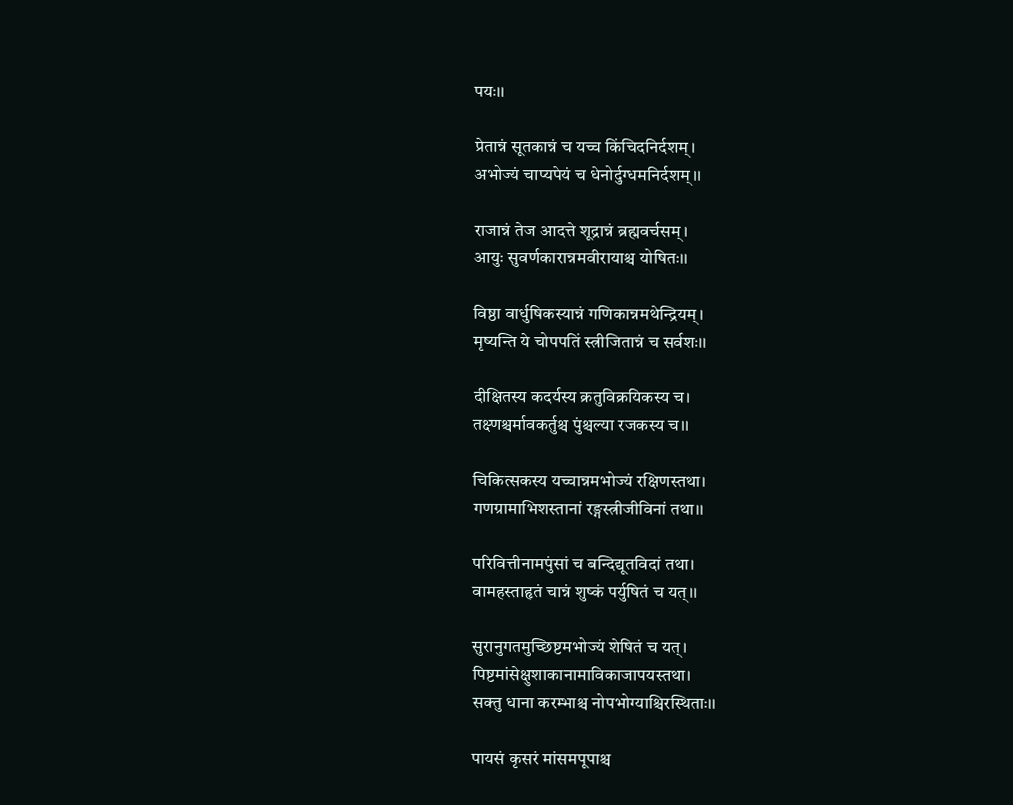पयः।।

प्रेतान्नं सूतकान्नं च यच्च किंचिदनिर्दशम्।
अभोज्यं चाप्यपेयं च धेनोर्दुग्धमनिर्दशम्।।

राजान्नं तेज आदत्ते शूद्रान्नं ब्रह्मवर्चसम्।
आयुः सुवर्णकारान्नमवीरायाश्च योषितः।।

विष्ठा वार्धुषिकस्यान्नं गणिकान्नमथेन्द्रियम्।
मृष्यन्ति ये चोपपतिं स्त्रीजितान्नं च सर्वशः।।

दीक्षितस्य कदर्यस्य क्रतुविक्रयिकस्य च।
तक्ष्णश्चर्मावकर्तुश्च पुंश्चल्या रजकस्य च।।

चिकित्सकस्य यच्चान्नमभोज्यं रक्षिणस्तथा।
गणग्रामाभिशस्तानां रङ्गस्त्रीजीविनां तथा।।

परिवित्तीनामपुंसां च बन्दिद्यूतविदां तथा।
वामहस्ताहृतं चान्नं शुष्कं पर्युषितं च यत्।।

सुरानुगतमुच्छिष्टमभोज्यं शेषितं च यत्।
पिष्टमांसेक्षुशाकानामाविकाजापयस्तथा।
सक्तु धाना करम्भाश्च नोपभोग्याश्चिरस्थिताः।।

पायसं कृसरं मांसमपूपाश्च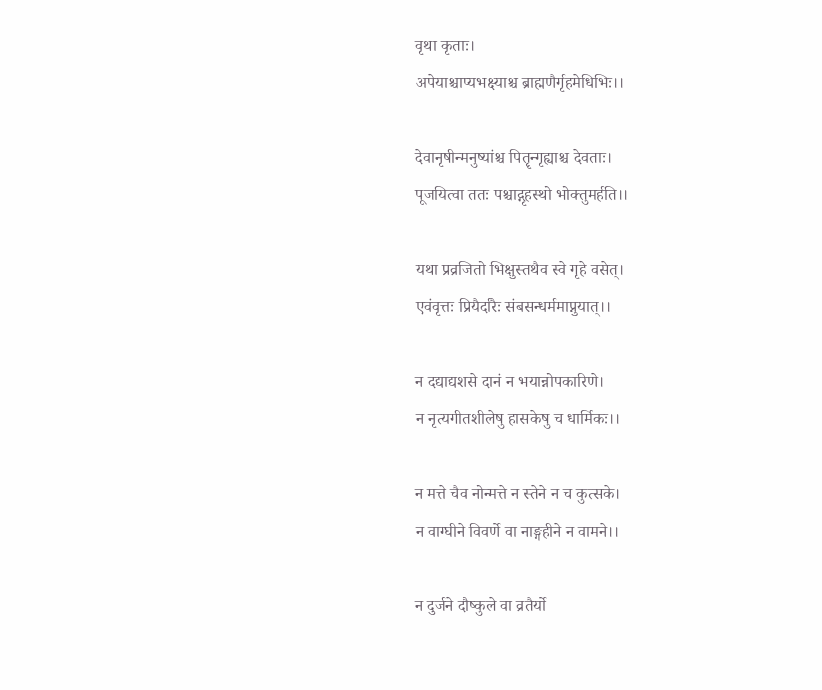वृथा कृताः।
अपेयाश्चाप्यभक्ष्याश्च ब्राह्मणैर्गृहमेधिभिः।।

देवानृषीन्मनुष्यांश्च पितॄन्गृह्याश्च देवताः।
पूजयित्वा ततः पश्चाद्गृहस्थो भोक्तुमर्हति।।

यथा प्रव्रजितो भिक्षुस्तथैव स्वे गृहे वसेत्।
एवंवृत्तः प्रियैर्दारैः संबसन्धर्ममाप्नुयात्।।

न दद्याद्यशसे दानं न भयान्नोपकारिणे।
न नृत्यगीतशीलेषु हासकेषु च धार्मिकः।।

न मत्ते चैव नोन्मत्ते न स्तेने न च कुत्सके।
न वाग्घीने विवर्णे वा नाङ्गहीने न वामने।।

न दुर्जने दौष्कुले वा व्रतैर्यो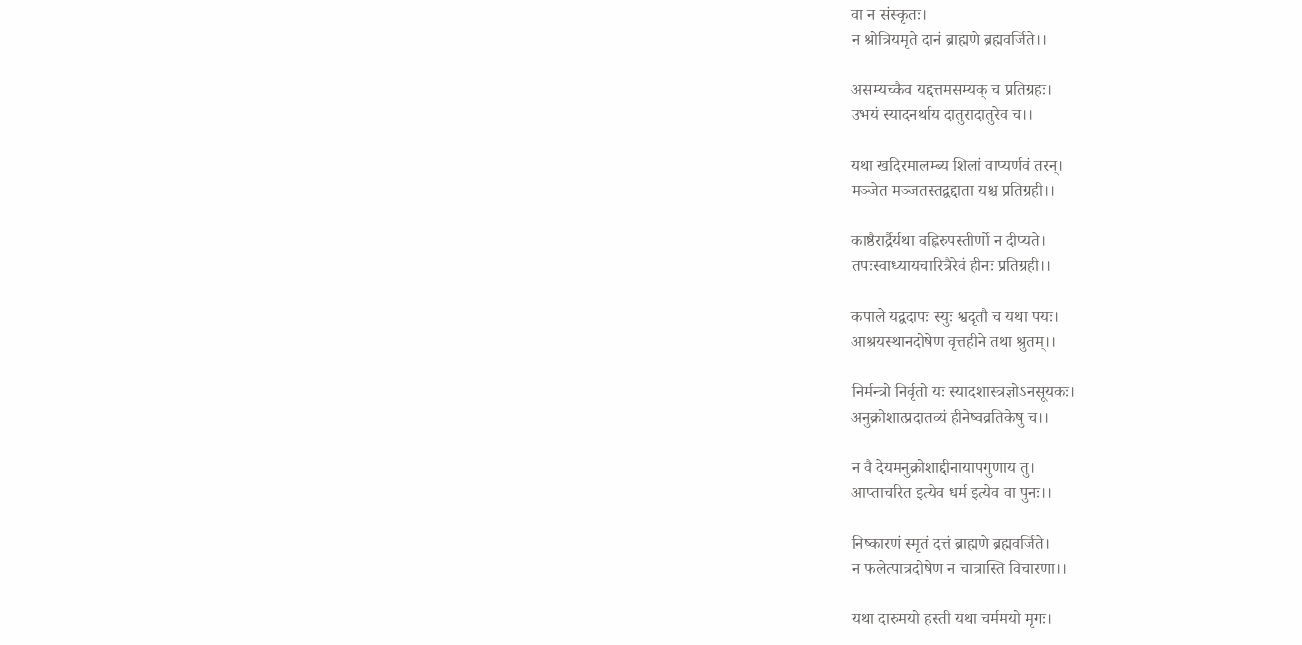वा न संस्कृतः।
न श्रोत्रियमृते दानं ब्राह्मणे ब्रह्मवर्जिते।।

असम्यच्कैव यद्दत्तमसम्यक् च प्रतिग्रहः।
उभयं स्यादनर्थाय दातुरादातुरेव च।।

यथा खदिरमालम्ब्य शिलां वाप्यर्णवं तरन्।
मञ्जेत मञ्जतस्तद्वद्दाता यश्च प्रतिग्रही।।

काष्ठैरार्द्रैर्यथा वह्निरुपस्तीर्णो न दीप्यते।
तपःस्वाध्यायचारित्रैरेवं हीनः प्रतिग्रही।।

कपाले यद्वदापः स्युः श्वदृतौ च यथा पयः।
आश्रयस्थानदोषेण वृत्तहीने तथा श्रुतम्।।

निर्मन्त्रो निर्वृतो यः स्यादशास्त्रज्ञोऽनसूयकः।
अनुक्रोशात्प्रदातव्यं हीनेष्वव्रतिकेषु च।।

न वै देयमनुक्रोशाद्दीनायापगुणाय तु।
आप्ताचरित इत्येव धर्म इत्येव वा पुनः।।

निष्कारणं स्मृतं दत्तं ब्राह्मणे ब्रह्मवर्जिते।
न फलेत्पात्रदोषेण न चात्रास्ति विचारणा।।

यथा दारुमयो हस्ती यथा चर्ममयो मृगः।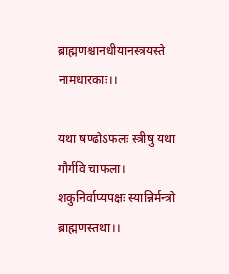ब्राह्मणश्चानधीयानस्त्रयस्ते नामधारकाः।।

यथा षण्ढोऽफलः स्त्रीषु यथा गौर्गवि चाफला।
शकुनिर्वाप्यपक्षः स्यान्निर्मन्त्रो ब्राह्मणस्तथा।।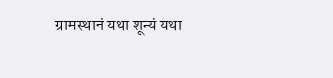ग्रामस्थानं यथा शून्यं यथा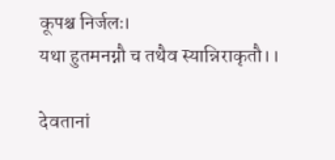कूपश्च निर्जलः।
यथा हुतमनग्नौ च तथैव स्यान्निराकृतौ।।

देवतानां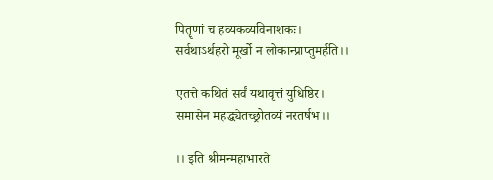पितॄणां च हव्यकव्यविनाशकः।
सर्वथाऽर्थहरो मूर्खो न लोकान्प्राप्तुमर्हति।।

एतत्ते कथितं सर्वं यथावृत्तं युधिष्ठिर।
समासेन महद्ध्येतच्छ्रोतव्यं नरतर्षभ।।

।। इति श्रीमन्महाभारते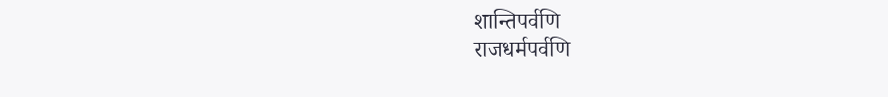शान्तिपर्वणि
राजधर्मपर्वणि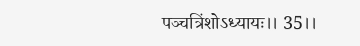पञ्चत्रिंशोऽध्यायः।। 35।।